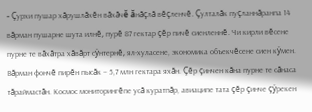- Çурхи пушар хăрушлăхĕн вăхăчĕ ăнăçлă вĕçленчĕ. Çулталăк пуçланнăранпа 14 вăрман пушарне шута илнĕ, пурĕ 87 гектар çĕр пичĕ сиенленнĕ. Чи кирли вĕсене пурне те вăхăтра хăвăрт сÿнтернĕ, ял-хуласене, экономика объекчĕсене сиен кÿмен.
Вăрман фончĕ пирĕн пысăк – 5,7 млн гектара яхăн. Çĕр çинчен кăна пурне те сăнаса тăраймастăн. Космос мониторингĕпе усă куратпăр, авиаципе тата çĕр çинче çÿрекен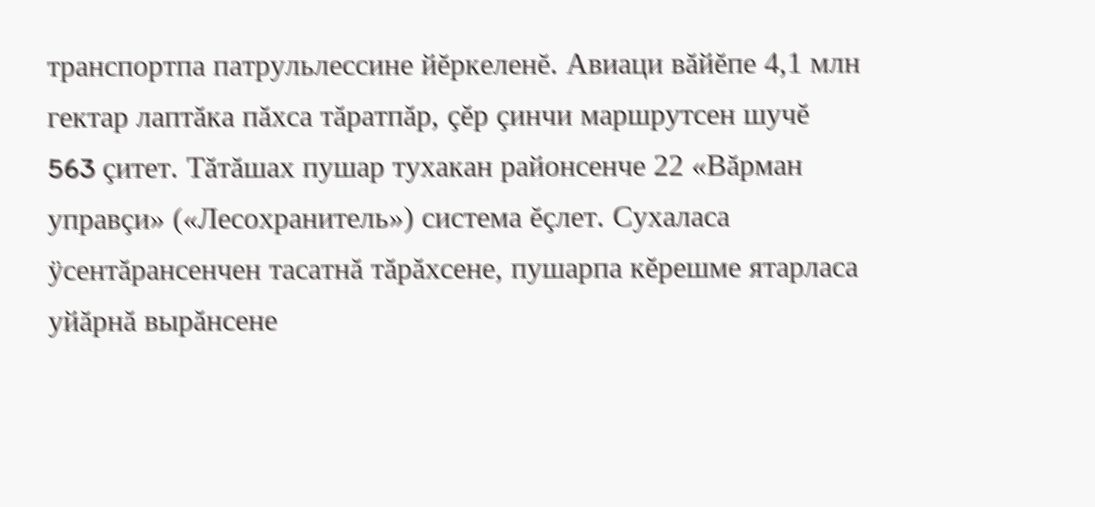транспортпа патрульлессине йĕркеленĕ. Авиаци вăйĕпе 4,1 млн гектар лаптăка пăхса тăратпăр, çĕр çинчи маршрутсен шучĕ 563 çитет. Тăтăшах пушар тухакан районсенче 22 «Вăрман управçи» («Лесохранитель») система ĕçлет. Сухаласа ÿсентăрансенчен тасатнă тăрăхсене, пушарпа кĕрешме ятарласа уйăрнă вырăнсене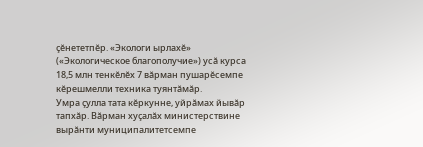çĕнететпĕр. «Экологи ырлахĕ» («Экологическое благополучие») усă курса 18,5 млн тенкĕлĕх 7 вăрман пушарĕсемпе кĕрешмелли техника туянтăмăр.
Умра çулла тата кĕркунне, уйрăмах йывăр тапхăр. Вăрман хуçалăх министерствине вырăнти муниципалитетсемпе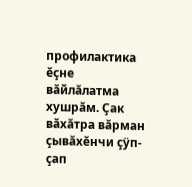профилактика ĕçне вăйлăлатма хушрăм. Çак вăхăтра вăрман çывăхĕнчи çÿп-çап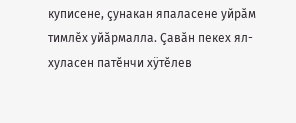куписене, çунакан япаласене уйрăм тимлĕх уйăрмалла. Çавăн пекех ял-хуласен патĕнчи хÿтĕлев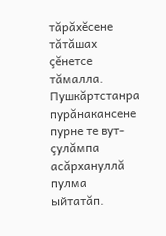тăрăхĕсене тăтăшах çĕнетсе тăмалла.
Пушкăртстанра пурăнакансене пурне те вут-çулăмпа асăрхануллă пулма ыйтатăп.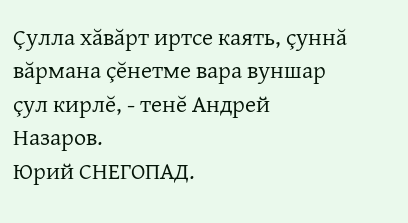Çулла хăвăрт иртсе каять, çуннă вăрмана çĕнетме вара вуншар çул кирлĕ, - тенĕ Андрей Назаров.
Юрий СНЕГОПАД.